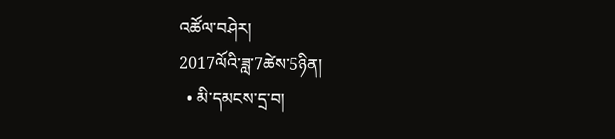འཚོལ་བཤེར།
2017ལོའི་ཟླ་7ཚེས་5ཉིན།
  • མི་དམངས་དྲ་བ།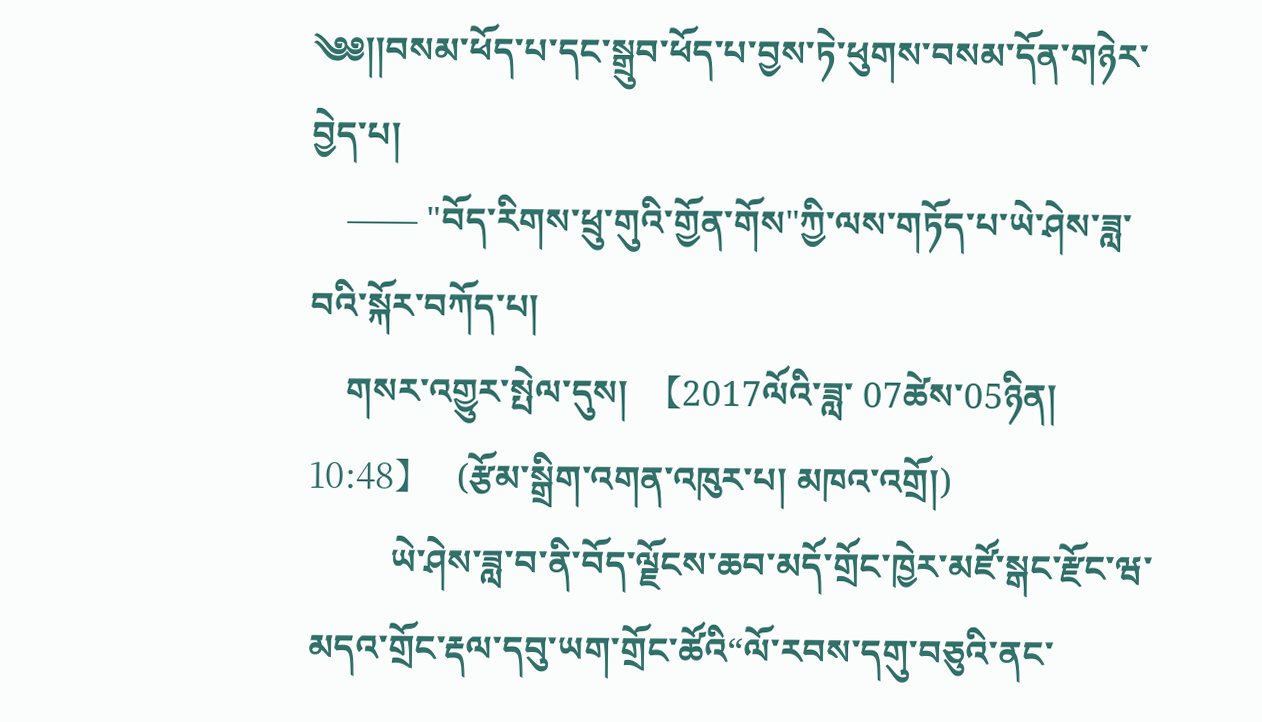༄༅།།བསམ་ཕོད་པ་དང་སྒྲུབ་ཕོད་པ་བྱས་ཏེ་ཕུགས་བསམ་དོན་གཉེར་བྱེད་པ།
    —— "བོད་རིགས་ཕྲུ་གུའི་གྱོན་གོས"ཀྱི་ལས་གཏོད་པ་ཡེ་ཤེས་ཟླ་བའི་སྐོར་བཀོད་པ།
    གསར་འགྱུར་སྤེལ་དུས།  【2017ལོའི་ཟླ་ 07ཚེས་05ཉིན། 10:48】   (རྩོམ་སྒྲིག་འགན་འཁུར་པ། མཁའ་འགྲོ།)
         ཡེ་ཤེས་ཟླ་བ་ནི་བོད་ལྗོངས་ཆབ་མདོ་གྲོང་ཁྱེར་མཛོ་སྒང་རྫོང་ཝ་མདའ་གྲོང་རྡལ་དབུ་ཡག་གྲོང་ཚོའི“ལོ་རབས་དགུ་བཅུའི་ནང་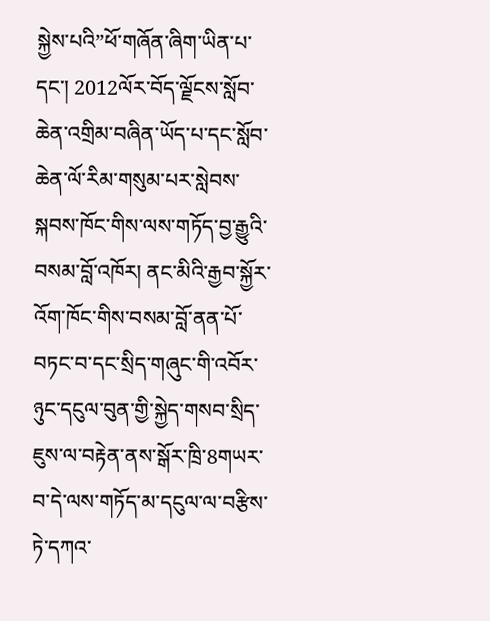སྐྱེས་པའི”ཕོ་གཞོན་ཞིག་ཡིན་པ་དང་། 2012ལོར་བོད་ལྗོངས་སློབ་ཆེན་འགྲིམ་བཞིན་ཡོད་པ་དང་སློབ་ཆེན་ལོ་རིམ་གསུམ་པར་སླེབས་སྐབས་ཁོང་གིས་ལས་གཏོད་བྱ་རྒྱུའི་བསམ་བློ་འཁོར། ནང་མིའི་རྒྱབ་སྐྱོར་འོག་ཁོང་གིས་བསམ་བློ་ནན་པོ་བཏང་བ་དང་སྲིད་གཞུང་གི་འབོར་ཉུང་དངུལ་བུན་གྱི་སྐྱེད་གསབ་སྲིད་ཇུས་ལ་བརྟེན་ནས་སྒོར་ཁྲི་8གཡར་བ་དེ་ལས་གཏོད་མ་དངུལ་ལ་བརྩིས་ཏེ་དཀའ་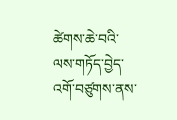ཚེགས་ཆེ་བའི་ལས་གཏོད་བྱེད་འགོ་བཙུགས་ནས་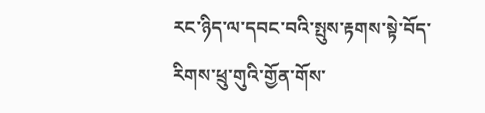རང་ཉིད་ལ་དབང་བའི་སྤུས་རྟགས་སྟེ་བོད་རིགས་ཕྲུ་གུའི་གྱོན་གོས་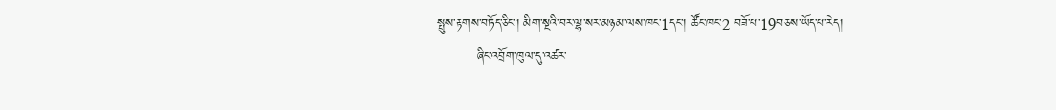སྤུས་རྟགས་བཏོད་ཅིང་། མིག་སྔའི་བར་ལྷ་སར་མཉམ་ལས་ཁང་1དང་། ཚོང་ཁང་2 བཟོ་པ་19བཅས་ཡོད་པ་རེད།
         ཞིང་འབྲོག་ཁུལ་དུ་འཚར་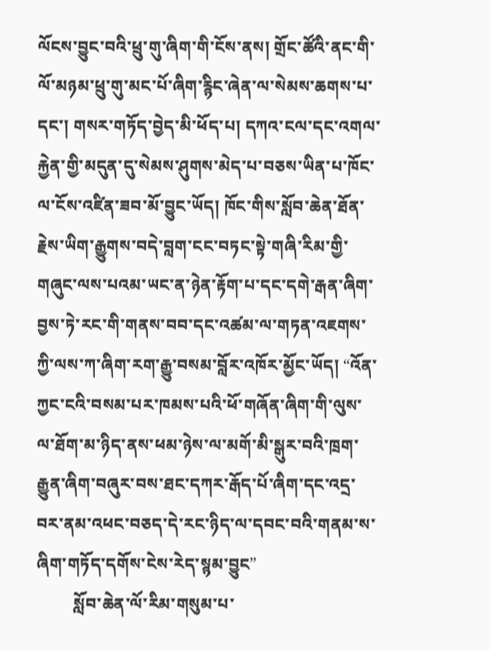ལོངས་བྱུང་བའི་ཕྲུ་གུ་ཞིག་གི་ངོས་ནས། གྲོང་ཚོའི་ནང་གི་ལོ་མཉམ་ཕྲུ་གུ་མང་པོ་ཞིག་རྙིང་ཞེན་ལ་སེམས་ཆགས་པ་དང་། གསར་གཏོད་བྱེད་མི་ཕོད་པ། དཀའ་ངལ་དང་འགལ་རྐྱེན་གྱི་མདུན་དུ་སེམས་ཤུགས་མེད་པ་བཅས་ཡིན་པ་ཁོང་ལ་ངོས་འཛིན་ཟབ་མོ་བྱུང་ཡོད། ཁོང་གིས་སློབ་ཆེན་ཐོན་རྗེས་ཡིག་རྒྱུགས་བདེ་བླག་ངང་བཏང་སྟེ་གཞི་རིམ་གྱི་གཞུང་ལས་པའམ་ཡང་ན་ཉེན་རྟོག་པ་དང་དགེ་རྒན་ཞིག་བྱས་ཏེ་རང་གི་གནས་བབ་དང་འཚམ་ལ་གཏན་འཇགས་ཀྱི་ལས་ཀ་ཞིག་རག་རྒྱུ་བསམ་བློར་འཁོར་མྱོང་ཡོད། “འོན་ཀྱང་ངའི་བསམ་པར་ཁམས་པའི་ཕོ་གཞོན་ཞིག་གི་ལུས་ལ་ཐོག་མ་ཉིད་ནས་ཕམ་ཉེས་ལ་མགོ་མི་སྒུར་བའི་ཁྲག་རྒྱུན་ཞིག་བཞུར་བས་ཐང་དཀར་རྒོད་པོ་ཞིག་དང་འདྲ་བར་ནམ་འཕང་བཅད་དེ་རང་ཉིད་ལ་དབང་བའི་གནམ་ས་ཞིག་གཏོད་དགོས་ངེས་རེད་སྙམ་བྱུང”
         སློབ་ཆེན་ལོ་རིམ་གསུམ་པ་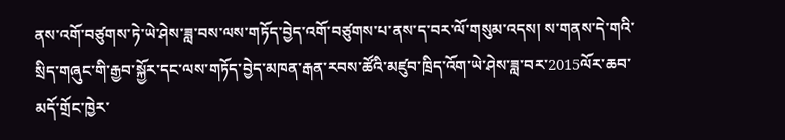ནས་འགོ་བཙུགས་ཏེ་ཡེ་ཤེས་ཟླ་བས་ལས་གཏོད་བྱེད་འགོ་བཙུགས་པ་ནས་ད་བར་ལོ་གསུམ་འདས། ས་གནས་དེ་གའི་སྲིད་གཞུང་གི་རྒྱབ་སྐྱོར་དང་ལས་གཏོད་བྱེད་མཁན་རྒན་རབས་ཚོའི་མཛུབ་ཁྲིད་འོག་ཡེ་ཤེས་ཟླ་བར་2015ལོར་ཆབ་མདོ་གྲོང་ཁྱེར་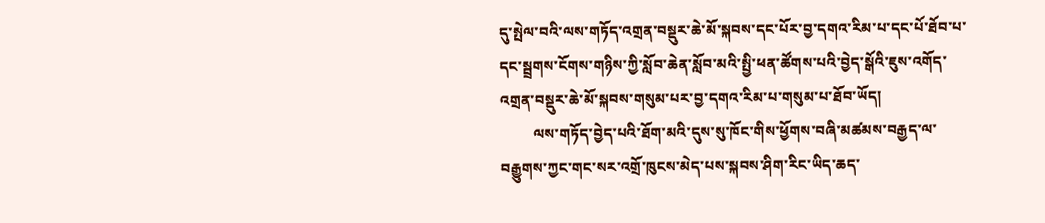དུ་སྤེལ་བའི་ལས་གཏོད་འགྲན་བསྡུར་ཆེ་མོ་སྐབས་དང་པོར་བྱ་དགའ་རིམ་པ་དང་པོ་ཐོབ་པ་དང་སྦྲགས་ངོགས་གཉིས་ཀྱི་སློབ་ཆེན་སློབ་མའི་སྤྱི་ཕན་ཚོགས་པའི་བྱེད་སྒོའི་ཇུས་འགོད་འགྲན་བསྡུར་ཆེ་མོ་སྐབས་གསུམ་པར་བྱ་དགའ་རིམ་པ་གསུམ་པ་ཐོབ་ཡོད།
         ལས་གཏོད་བྱེད་པའི་ཐོག་མའི་དུས་སུ་ཁོང་གིས་ཕྱོགས་བཞི་མཚམས་བརྒྱད་ལ་བརྒྱུགས་ཀྱང་གང་སར་འགྲོ་ཁུངས་མེད་པས་སྐབས་ཤིག་རིང་ཡིད་ཆད་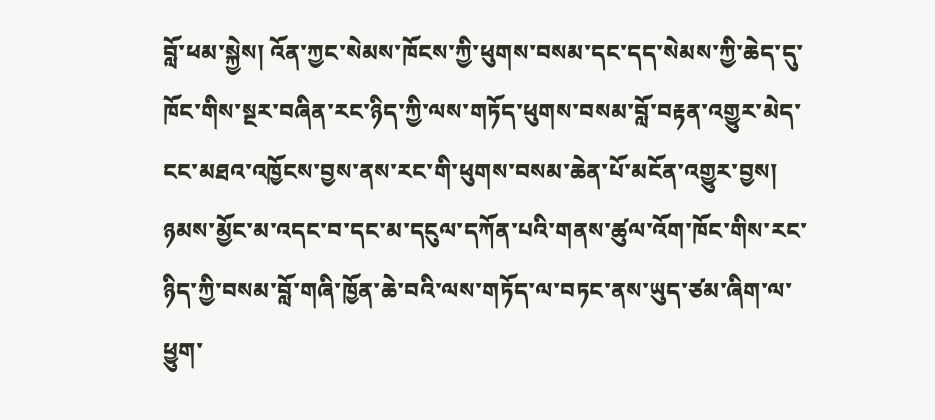བློ་ཕམ་སྐྱེས། འོན་ཀྱང་སེམས་ཁོངས་ཀྱི་ཕུགས་བསམ་དང་དད་སེམས་ཀྱི་ཆེད་དུ་ཁོང་གིས་སྔར་བཞིན་རང་ཉིད་ཀྱི་ལས་གཏོད་ཕུགས་བསམ་བློ་བརྟན་འགྱུར་མེད་ངང་མཐའ་འཁྱོངས་བྱས་ནས་རང་གི་ཕུགས་བསམ་ཆེན་པོ་མངོན་འགྱུར་བྱས། ཉམས་མྱོང་མ་འདང་བ་དང་མ་དངུལ་དཀོན་པའི་གནས་ཚུལ་འོག་ཁོང་གིས་རང་ཉིད་ཀྱི་བསམ་བློ་གཞི་ཁྱོན་ཆེ་བའི་ལས་གཏོད་ལ་བཏང་ནས་ཡུད་ཙམ་ཞིག་ལ་ཕྱུག་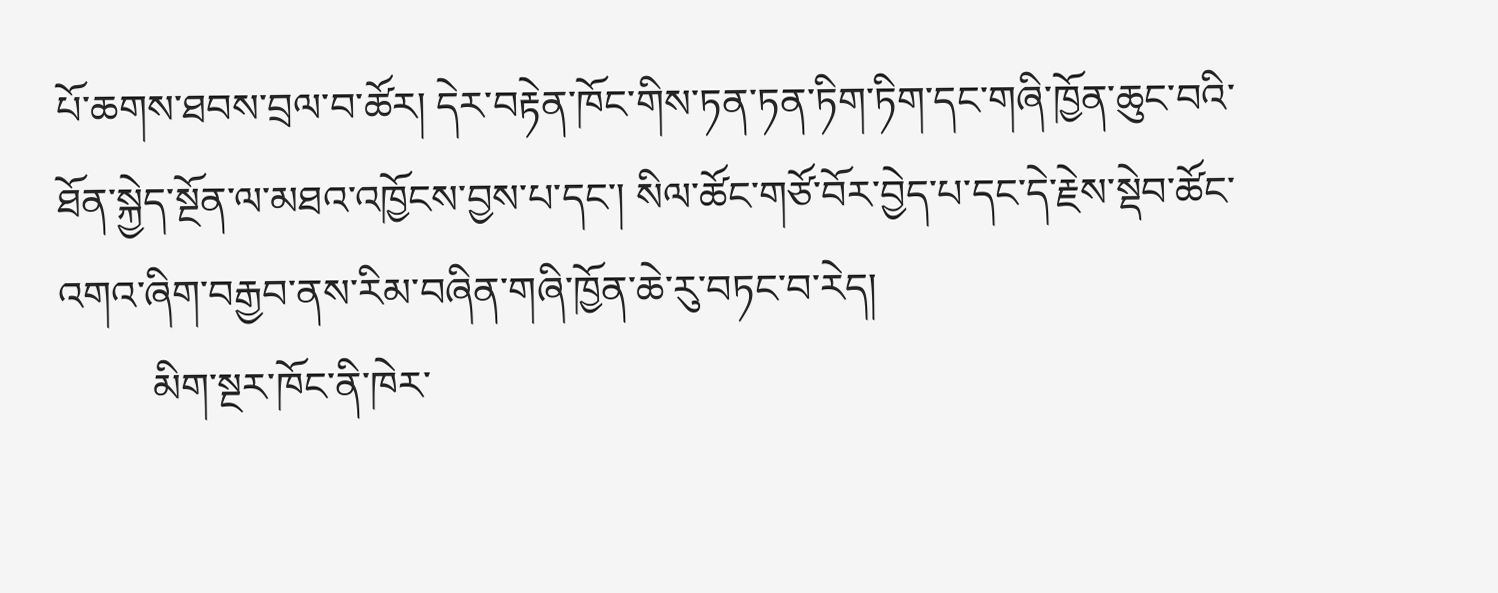པོ་ཆགས་ཐབས་བྲལ་བ་ཚོར། དེར་བརྟེན་ཁོང་གིས་ཏན་ཏན་ཏིག་ཏིག་དང་གཞི་ཁྱོན་ཆུང་བའི་ཐོན་སྐྱེད་སྔོན་ལ་མཐའ་འཁྱོངས་བྱས་པ་དང་། སིལ་ཚོང་གཙོ་བོར་བྱེད་པ་དང་དེ་རྗེས་སྡེབ་ཚོང་འགའ་ཞིག་བརྒྱབ་ནས་རིམ་བཞིན་གཞི་ཁྱོན་ཆེ་རུ་བཏང་བ་རེད།
         མིག་སྔར་ཁོང་ནི་ཁེར་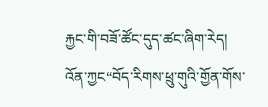རྐྱང་གི་བཟོ་ཚོང་དུད་ཚང་ཞིག་རེད། འོན་ཀྱང“བོད་རིགས་ཕྲུ་གུའི་གྱོན་གོས་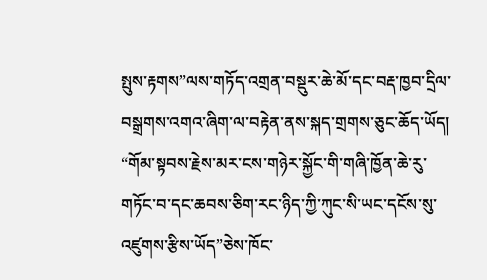སྤུས་རྟགས”ལས་གཏོད་འགྲན་བསྡུར་ཆེ་མོ་དང་བརྡ་ཁྱབ་དྲིལ་བསྒྲགས་འགའ་ཞིག་ལ་བརྟེན་ནས་སྐད་གྲགས་ཅུང་ཆོད་ཡོད། “གོམ་སྟབས་རྗེས་མར་ངས་གཉེར་སྐྱོང་གི་གཞི་ཁྱོན་ཆེ་རུ་གཏོང་བ་དང་ཆབས་ཅིག་རང་ཉིད་ཀྱི་ཀུང་སི་ཡང་དངོས་སུ་འཛུགས་རྩིས་ཡོད”ཅེས་ཁོང་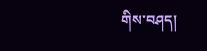གིས་བཤད།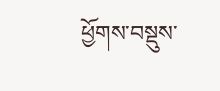ཕྱོགས་བསྡུས་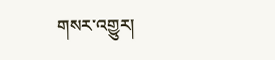གསར་འགྱུར།